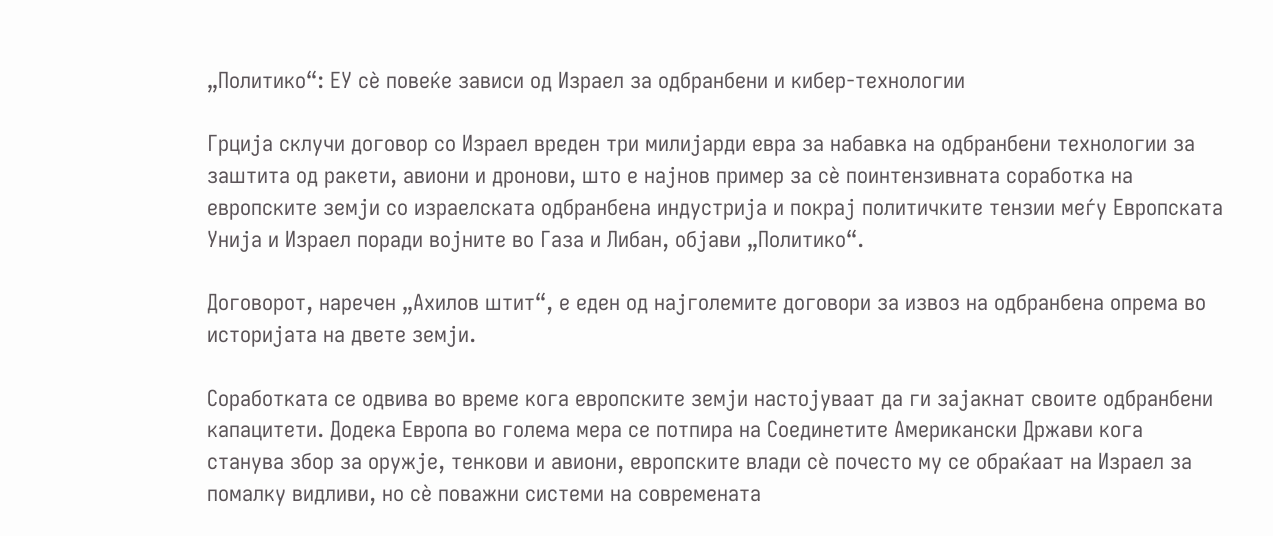„Политико“: ЕУ сè повеќе зависи од Израел за одбранбени и кибер-технологии

Грција склучи договор со Израел вреден три милијарди евра за набавка на одбранбени технологии за заштита од ракети, авиони и дронови, што е најнов пример за сè поинтензивната соработка на европските земји со израелската одбранбена индустрија и покрај политичките тензии меѓу Европската Унија и Израел поради војните во Газа и Либан, објави „Политико“.

Договорот, наречен „Ахилов штит“, е еден од најголемите договори за извоз на одбранбена опрема во историјата на двете земји.

Соработката се одвива во време кога европските земји настојуваат да ги зајакнат своите одбранбени капацитети. Додека Европа во голема мера се потпира на Соединетите Американски Држави кога станува збор за оружје, тенкови и авиони, европските влади сè почесто му се обраќаат на Израел за помалку видливи, но сè поважни системи на современата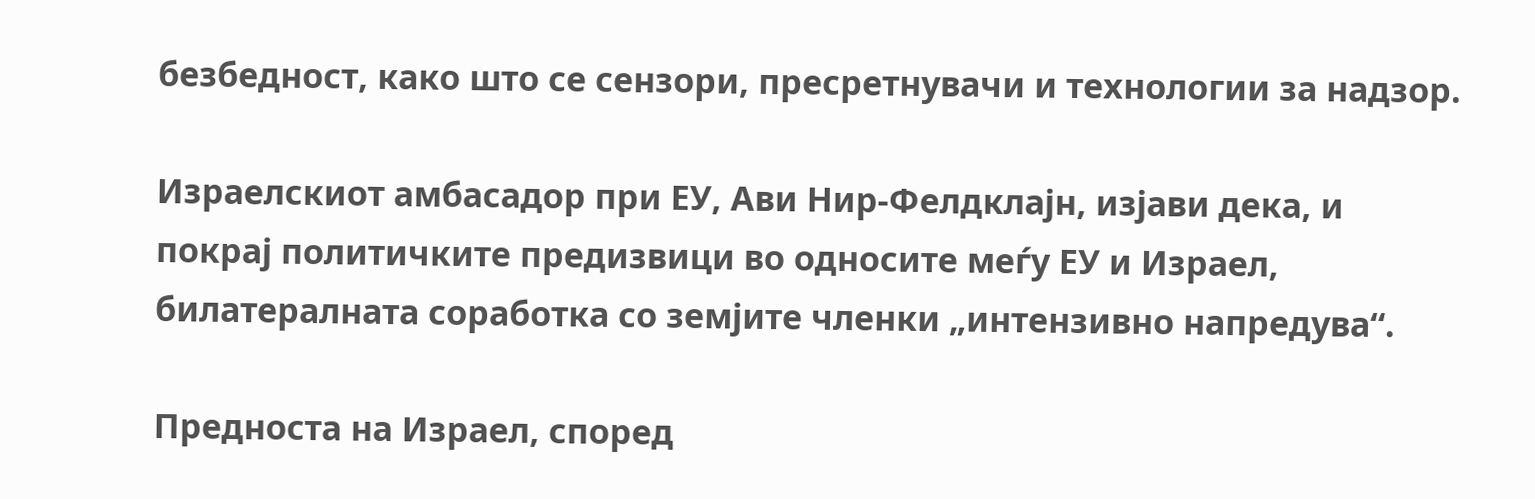безбедност, како што се сензори, пресретнувачи и технологии за надзор.

Израелскиот амбасадор при ЕУ, Ави Нир-Фелдклајн, изјави дека, и покрај политичките предизвици во односите меѓу ЕУ и Израел, билатералната соработка со земјите членки „интензивно напредува“.

Предноста на Израел, според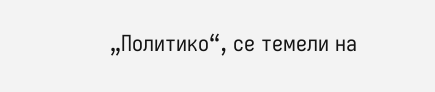„Политико“, се темели на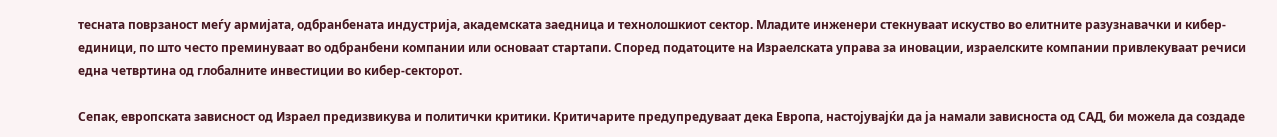тесната поврзаност меѓу армијата, одбранбената индустрија, академската заедница и технолошкиот сектор. Младите инженери стекнуваат искуство во елитните разузнавачки и кибер-единици, по што често преминуваат во одбранбени компании или основаат стартапи. Според податоците на Израелската управа за иновации, израелските компании привлекуваат речиси една четвртина од глобалните инвестиции во кибер-секторот.

Сепак, европската зависност од Израел предизвикува и политички критики. Критичарите предупредуваат дека Европа, настојувајќи да ја намали зависноста од САД, би можела да создаде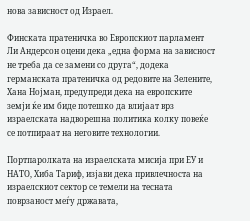нова зависност од Израел.

Финската пратеничка во Европскиот парламент Ли Андерсон оцени дека „една форма на зависност не треба да се замени со друга“, додека германската пратеничка од редовите на Зелените, Хана Нојман, предупреди дека на европските земји ќе им биде потешко да влијаат врз израелската надворешна политика колку повеќе се потпираат на неговите технологии.

Портпаролката на израелската мисија при ЕУ и НАТО, Хиба Тариф, изјави дека привлечноста на израелскиот сектор се темели на тесната поврзаност меѓу државата,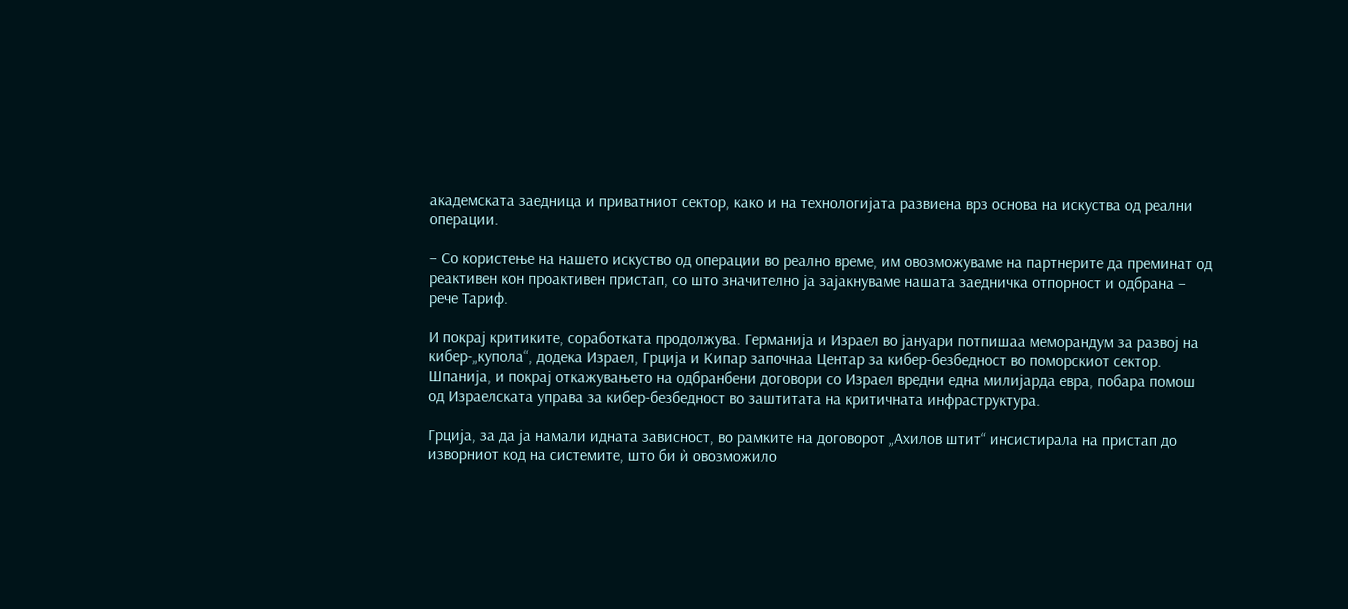академската заедница и приватниот сектор, како и на технологијата развиена врз основа на искуства од реални операции.

– Со користење на нашето искуство од операции во реално време, им овозможуваме на партнерите да преминат од реактивен кон проактивен пристап, со што значително ја зајакнуваме нашата заедничка отпорност и одбрана – рече Тариф.

И покрај критиките, соработката продолжува. Германија и Израел во јануари потпишаа меморандум за развој на кибер-„купола“, додека Израел, Грција и Кипар започнаа Центар за кибер-безбедност во поморскиот сектор. Шпанија, и покрај откажувањето на одбранбени договори со Израел вредни една милијарда евра, побара помош од Израелската управа за кибер-безбедност во заштитата на критичната инфраструктура.

Грција, за да ја намали идната зависност, во рамките на договорот „Ахилов штит“ инсистирала на пристап до изворниот код на системите, што би ѝ овозможило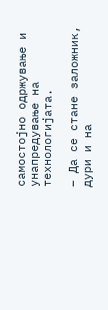самостојно одржување и унапредување на технологијата.

– Да се стане заложник, дури и на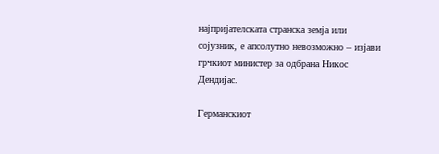најпријателската странска земја или сојузник, е апсолутно невозможно – изјави грчкиот министер за одбрана Никос Дендијас.

Германскиот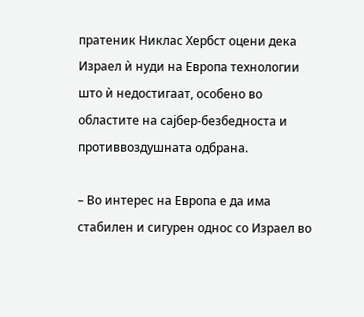пратеник Никлас Хербст оцени дека Израел ѝ нуди на Европа технологии што ѝ недостигаат, особено во областите на сајбер-безбедноста и противвоздушната одбрана.

– Во интерес на Европа е да има стабилен и сигурен однос со Израел во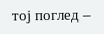тој поглед –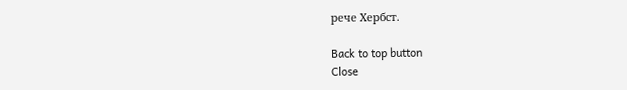рече Хербст.

Back to top button
Close